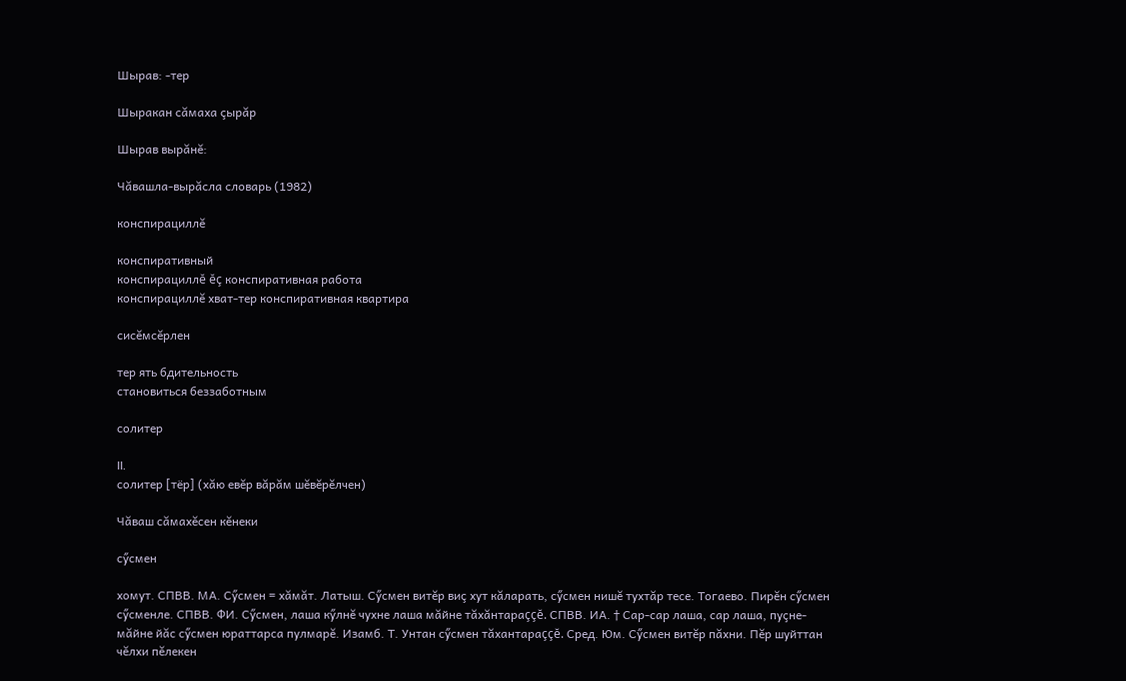Шырав: -тер

Шыракан сăмаха çырăр

Шырав вырăнĕ:

Чăвашла-вырăсла словарь (1982)

конспирациллĕ

конспиративный
конспирациллĕ ĕç конспиративная работа
конспирациллĕ хват-тер конспиративная квартира

сисĕмсĕрлен

тер ять бдительность
становиться беззаботным

солитер

II.
солитер [тёр] (хăю евĕр вăрăм шĕвĕрĕлчен)

Чăваш сăмахĕсен кĕнеки

сӳсмен

хомут. СПВВ. МА. Сӳсмен = хăмăт. Латыш. Сӳсмен витĕр виç хут кăларать, сӳсмен нишĕ тухтăр тесе. Тогаево. Пирĕн сӳсмен сӳсменле. СПВВ. ФИ. Сӳсмен, лаша кӳлнĕ чухне лаша мăйне тăхăнтараççĕ. СПВВ. ИА. † Сар-сар лаша, сар лаша, пуçне-мăйне йăс сӳсмен юраттарса пулмарĕ. Изамб. Т. Унтан сӳсмен тăхантараççĕ. Сред. Юм. Сӳсмен витĕр пăхни. Пĕр шуйттан чĕлхи пĕлекен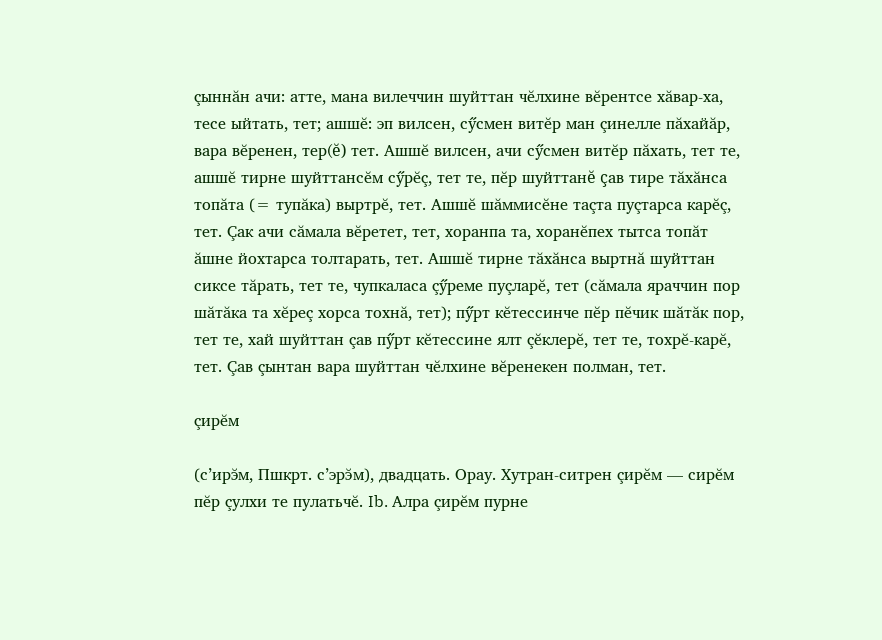çыннăн ачи: атте, мана вилеччин шуйттан чĕлхине вĕрентсе хăвар-ха, тесе ыйтать, тет; ашшĕ: эп вилсен, сӳсмен витĕр ман çинелле пăхайăр, вара вĕренен, тер(ĕ) тет. Ашшĕ вилсен, ачи сӳсмен витĕр пăхать, тет те, ашшĕ тирне шуйттансĕм сӳрĕç, тет те, пĕр шуйттанĕ çав тире тăхăнса топăта (= тупăка) выртрĕ, тет. Ашшĕ шăммисĕне таçта пуçтарса карĕç, тет. Çак ачи сăмала вĕретет, тет, хоранпа та, хоранĕпех тытса топăт ăшне йохтарса толтарать, тет. Ашшĕ тирне тăхăнса выртнă шуйттан сиксе тăрать, тет те, чупкаласа çӳреме пуçларĕ, тет (сăмала яраччин пор шăтăка та хĕреç хорса тохнă, тет); пӳрт кĕтессинче пĕр пĕчик шăтăк пор, тет те, хай шуйттан çав пӳрт кĕтессине ялт çĕклерĕ, тет те, тохрĕ-карĕ, тет. Çав çынтан вара шуйттан чĕлхине вĕренекен полман, тет.

çирĕм

(с’ирэ̆м, Пшкрт. с’эрэ̆м), двадцать. Орау. Хутран-ситрен çирĕм — сирĕм пĕр çулхи те пулатьчĕ. Ib. Алра çирĕм пурне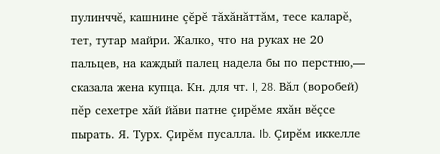пулинччĕ, кашнине çĕрĕ тăхăнăттăм, тесе каларĕ, тет, тутар майри. Жалко, что на руках не 20 пальцев, на каждый палец надела бы по перстню,— сказала жена купца. Кн. для чт. I, 28. Вăл (воробей) пĕр сехетре хăй йăви патне çирĕме яхăн вĕçсе пырать. Я. Турх. Çирĕм пусалла. Ib. Çирĕм иккелле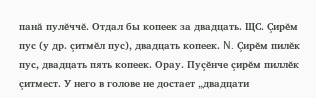панă пулĕччĕ. Отдал бы копеек за двадцать. ЩС. Çирĕм пус (у др. çитмĕл пус), двадцать копеек. N. Çирĕм пилĕк пус, двадцать пять копеек. Орау. Пуçĕнче çирĕм пиллĕк çитмест. У него в голове не достает „двадцати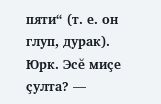пяти“ (т. е. он глуп, дурак). Юрк. Эсĕ миçе çулта? —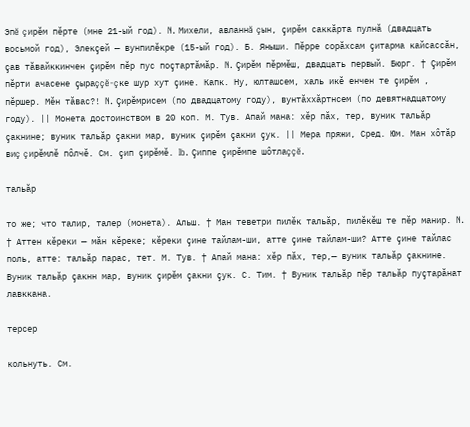Эпĕ çирĕм пĕрте (мне 21-ый год). N. Михели, авланнă çын, çирĕм саккăрта пулнă (двадцать восьмой год), Элекçей — вунпилĕкре (15-ый год). Б. Яныши. Пĕрре сорăхсам çитарма кайсассăн, çав тăвайккинчен çирĕм пĕр пус поçтартăмăр. N. Çирĕм пĕрмĕш, двадцать первый. Бюрг. † Çирĕм пĕрти ачасене çыраççĕ-çке шур хут çине. Капк. Ну, юлташсем, халь икĕ енчен те çирĕм , пĕршер. Мĕн тăвас?! N. Çирĕмрисем (по двадцатому году), вунтăххăртнсем (по девятнадцатому году). || Монета достоинством в 20 коп. М. Тув. Апай мана: хĕр пăх, тер, вуник тальăр çакнине; вуник тальăр çакни мар, вуник çирĕм çакни çук. || Мера пряжи, Сред. Юм. Ман хôтăр виç çирĕмлĕ пôлчĕ. См. çип çирĕмĕ. Ib. Çиппе çирĕмпе шôтлаççĕ.

тальăр

то же; что талир, талер (монета). Альш. † Ман теветри пилĕк тальăр, пилĕкĕш те пĕр манир. N. † Аттен кĕреки — мăн кĕреке; кĕреки çине тайлам-ши, атте çине тайлам-ши? Атте çине тайлас поль, атте: тальăр парас, тет. М. Тув. † Апай мана: хĕр пăх, тер,— вуник тальăр çакнине. Вуник тальăр çакнн мар, вуник çирĕм çакни çук. С. Тим. † Вуник тальăр пĕр тальăр пуçтарăнат лавккана.

терсер

кольнуть. См.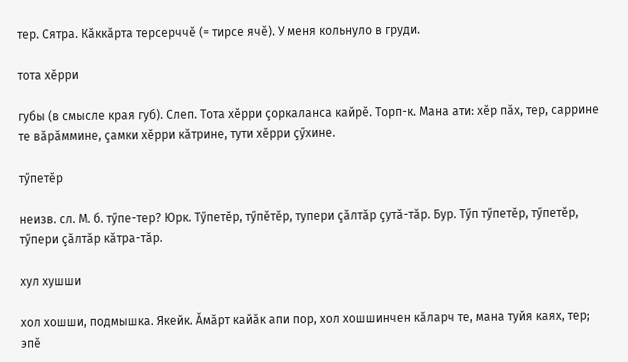тер. Сятра. Кăккăрта терсерччĕ (= тирсе ячĕ). У меня кольнуло в груди.

тота хĕрри

губы (в смысле края губ). Слеп. Тота хĕрри çоркаланса кайрĕ. Торп-к. Мана ати: хĕр пăх, тер, саррине те вăрăммине, çамки хĕрри кăтрине, тути хĕрри çӳхине.

тӳпетĕр

неизв. сл. М. б. тӳпе-тер? Юрк. Тӳпетĕр, тӳпĕтĕр, тупери çăлтăр çутă-тăр. Бур. Тӳп тӳпетĕр, тӳпетĕр, тӳпери çăлтăр кăтра-тăр.

хул хушши

хол хошши, подмышка. Якейк. Ăмăрт кайăк апи пор, хол хошшинчен кăларч те, мана туйя каях, тер; эпĕ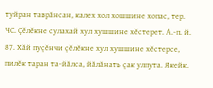туйран таврăнсан, калех хол хошшине хопас, тер. ЧС. Çĕлĕкне сулахай хул хушшине хĕстерет. А.-п. й. 87. Хăй пуçĕнчи çĕлĕкне хул хушшине хĕстерсе, пилĕк таран та-йăлса, йăлăнать çак улпута. Якейк.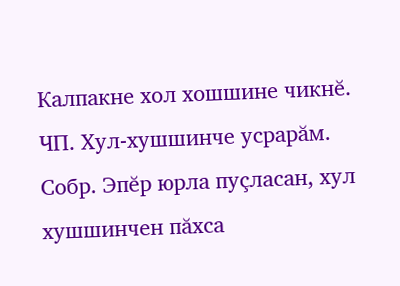Калпакне хол хошшине чикнĕ. ЧП. Хул-хушшинче усрарăм. Собр. Эпĕр юрла пуçласан, хул хушшинчен пăхса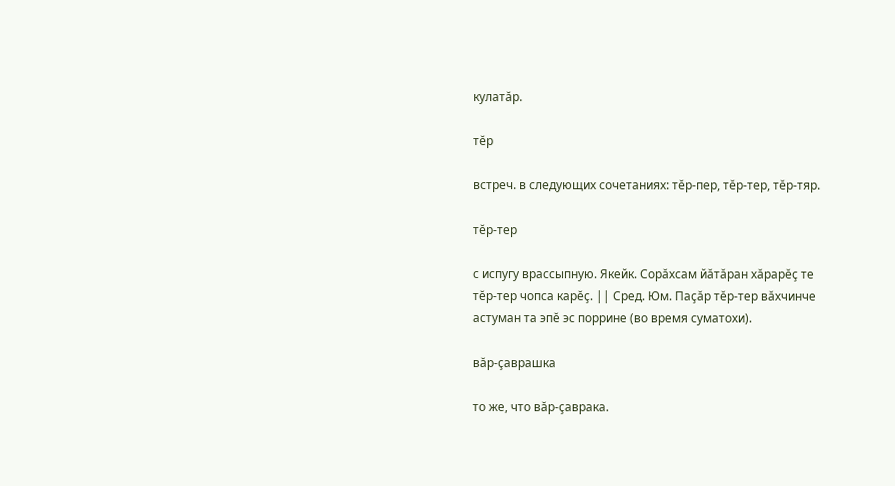кулатăр.

тĕр

встреч. в следующих сочетаниях: тĕр-пер, тĕр-тер, тĕр-тяр.

тĕр-тер

с испугу врассыпную. Якейк. Сорăхсам йăтăран хăрарĕç те тĕр-тер чопса карĕç. || Сред. Юм. Паçăр тĕр-тер вăхчинче астуман та эпĕ эс поррине (во время суматохи).

вăр-çаврашка

то же, что вăр-çаврака.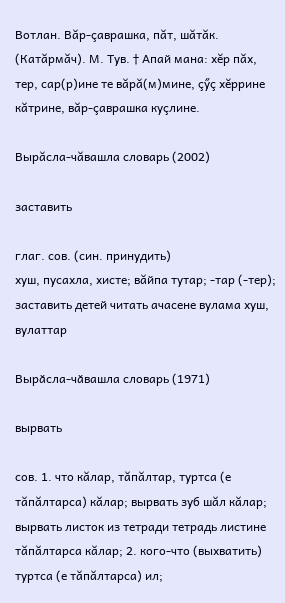Вотлан. Вăр-çаврашка, пăт, шăтăк. (Катăрмăч). М. Тув. † Апай мана: хĕр пăх, тер, сар(р)ине те вăрă(м)мине, çӳç хĕррине кăтрине, вăр-çаврашка куçлине.

Вырăсла-чăвашла словарь (2002)

заставить

глаг. сов. (син. принудить)
хуш, пусахла, хисте; вăйпа тутар; -тар (-тер); заставить детей читать ачасене вулама хуш, вулаттар

Вырӑсла-чӑвашла словарь (1971)

вырвать

сов. 1. что кăлар, тăпăлтар, туртса (е тăпăлтарса) кăлар; вырвать зуб шăл кăлар; вырвать листок из тетради тетрадь листине тăпăлтарса кăлар; 2. кого-что (выхватить) туртса (е тăпăлтарса) ил;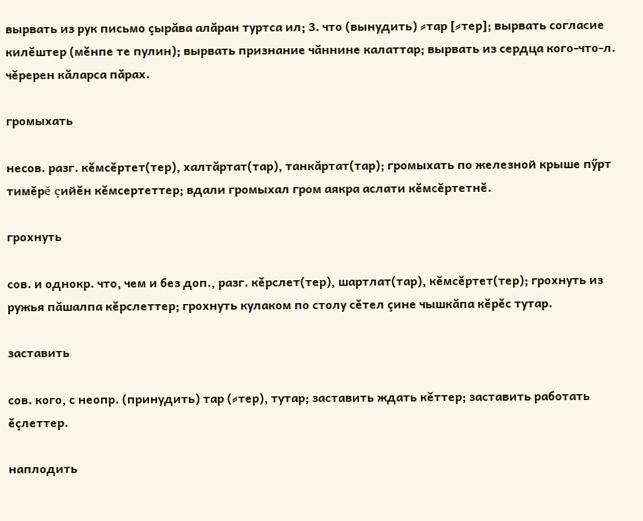вырвать из рук письмо çырăва алăран туртса ил; 3. что (вынудить) ⸗тар [⸗тер]; вырвать согласие килĕштер (мĕнпе те пулин); вырвать признание чăннине калаттар; вырвать из сердца кого-что-л. чĕререн кăларса пăрах.

громыхать

несов. разг. кĕмсĕртет(тер), халтăртат(тар), танкăртат(тар); громыхать по железной крыше пӳрт тимĕрĕ çийĕн кĕмсертеттер; вдали громыхал гром аякра аслати кĕмсĕртетнĕ.

грохнуть

сов. и однокр. что, чем и без доп., разг. кĕрслет(тер), шартлат(тар), кĕмсĕртет(тер); грохнуть из ружья пăшалпа кĕрслеттер; грохнуть кулаком по столу сĕтел çине чышкăпа кĕрĕс тутар.

заставить

сов. кого, с неопр. (принудить) тар (⸗тер), тутар; заставить ждать кĕттер; заставить работать ĕçлеттер.

наплодить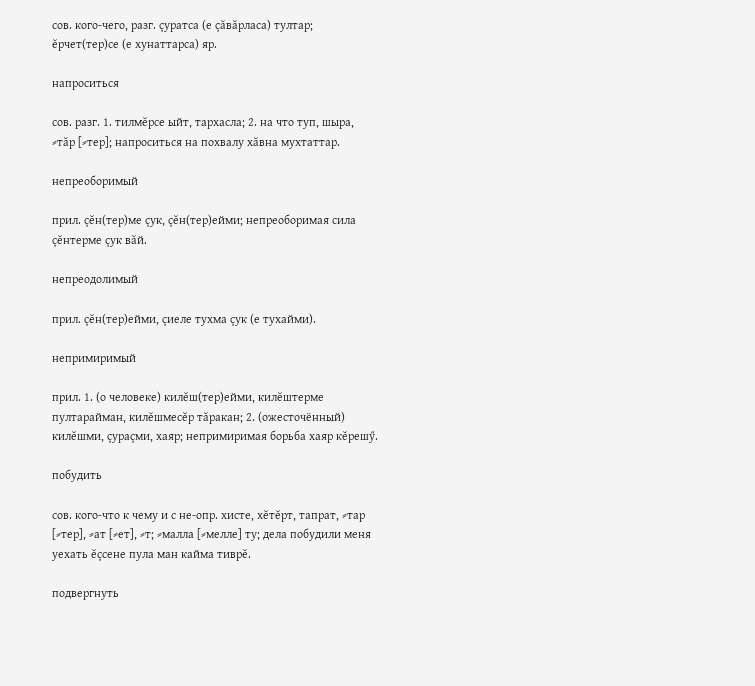сов. кого-чего, разг. çуратса (е çăвăрласа) тултар; ĕрчет(тер)се (е хунаттарса) яр.

напроситься

сов. разг. 1. тилмĕрсе ыйт, тархасла; 2. на что туп, шыра, ⸗тăр [⸗тер]; напроситься на похвалу хăвна мухтаттар.

непреоборимый

прил. çĕн(тер)ме çук, çĕн(тер)ейми; непреоборимая сила çĕнтерме çук вăй.

непреодолимый

прил. çĕн(тер)ейми, çиеле тухма çук (е тухайми).

непримиримый

прил. 1. (о человеке) килĕш(тер)ейми, килĕштерме пултарайман, килĕшмесĕр тăракан; 2. (ожесточённый) килĕшми, çураçми, хаяр; непримиримая борьба хаяр кĕрешӳ.

побудить

сов. кого-что к чему и с не-опр. хисте, хĕтĕрт, тапрат, ⸗тар [⸗тер], ⸗ат [⸗ет], ⸗т; ⸗малла [⸗мелле] ту; дела побудили меня уехать ĕçсене пула ман кайма тиврĕ.

подвергнуть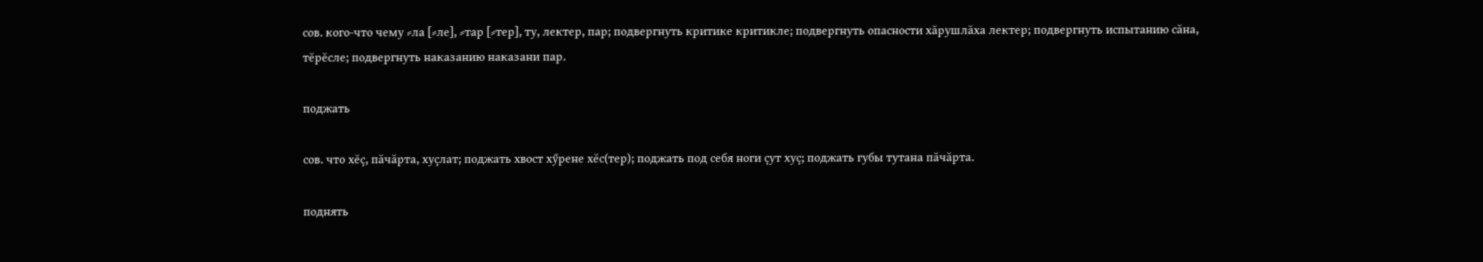сов. кого-что чему ⸗ла [⸗ле], ⸗тар [⸗тер], ту, лектер, пар; подвергнуть критике критикле; подвергнуть опасности хăрушлăха лектер; подвергнуть испытанию сăна, тĕрĕсле; подвергнуть наказанию наказани пар.

поджать

сов. что хĕç, пăчăрта, хуçлат; поджать хвост хӳрене хĕс(тер); поджать под себя ноги çут хуç; поджать губы тутана пăчăрта.

поднять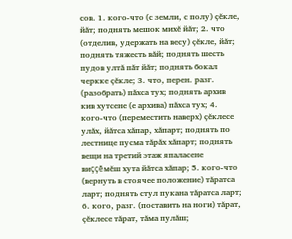сов. 1. кого-что (с земли, с полу) çĕкле, йăт; поднять мешок михĕ йăт; 2. что (отделив, удержать на весу) çĕкле, йăт; поднять тяжесть вăй; поднять шесть пудов ултă пăт йăт; поднять бокал черкке çĕкле; 3. что, перен. разг. (разобрать) пăхса тух; поднять архив кив хутсене (е архива) пăхса тух; 4. кого-что (переместить наверх) çĕклесе улăх, йăтса хăпар, хăпарт; поднять по лестнице пусма тăрăх хăпарт; поднять вещи на третий этаж япаласене виççĕмĕш хута йăтса хăпар; 5. кого-что (вернуть в стоячее положение) тăратса ларт; поднять стул пукана тăратса ларт; 6. кого, разг. (поставить на ноги) тăрат, çĕклесе тăрат, тăма пулăш;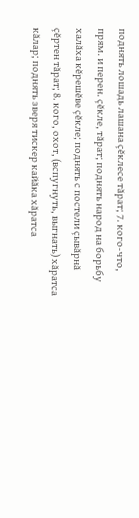поднять лошадь лашана çĕклесе тăрат; 7. кого-что, прям. и перен. çĕкле, тăрат; поднять народ на борьбу халăха кĕрешĕве çĕкле; поднять с постели çывăрнă çĕртен тăрат; 8. кого, охот, (вспугнуть, выгнать) хăратса кăлар; поднять зверя тискер кайăка хăратса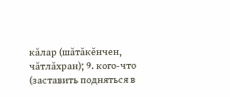кăлар (шăтăкĕнчен, чăтлăхран); 9. кого-что (заставить подняться в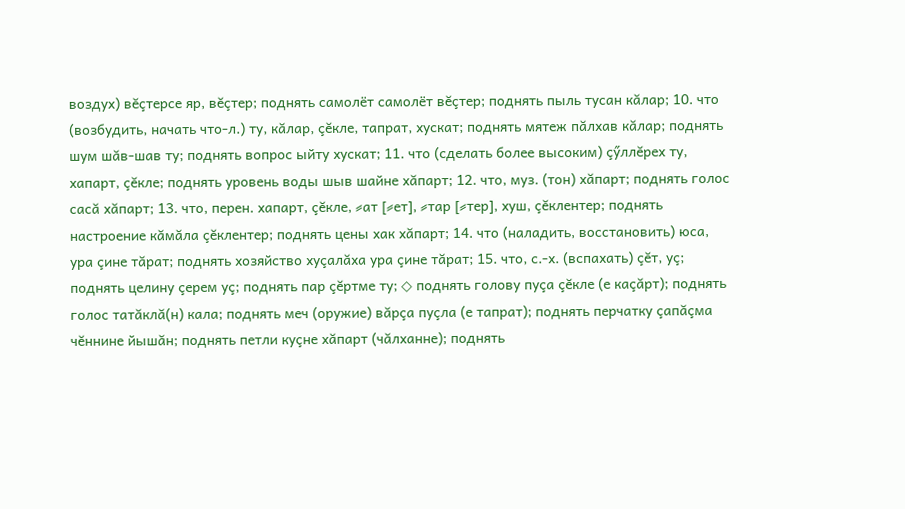воздух) вĕçтерсе яр, вĕçтер; поднять самолёт самолёт вĕçтер; поднять пыль тусан кăлар; 10. что (возбудить, начать что-л.) ту, кăлар, çĕкле, тапрат, хускат; поднять мятеж пăлхав кăлар; поднять шум шăв-шав ту; поднять вопрос ыйту хускат; 11. что (сделать более высоким) çӳллĕрех ту, хапарт, çĕкле; поднять уровень воды шыв шайне хăпарт; 12. что, муз. (тон) хăпарт; поднять голос сасă хăпарт; 13. что, перен. хапарт, çĕкле, ⸗ат [⸗ет], ⸗тар [⸗тер], хуш, çĕклентер; поднять настроение кăмăла çĕклентер; поднять цены хак хăпарт; 14. что (наладить, восстановить) юса, ура çине тăрат; поднять хозяйство хуçалăха ура çине тăрат; 15. что, с.-х. (вспахать) çĕт, уç; поднять целину çерем уç; поднять пар çĕртме ту; ◇ поднять голову пуçа çĕкле (е каçăрт); поднять голос татăклă(н) кала; поднять меч (оружие) вăрçа пуçла (е тапрат); поднять перчатку çапăçма чĕннине йышăн; поднять петли куçне хăпарт (чăлханне); поднять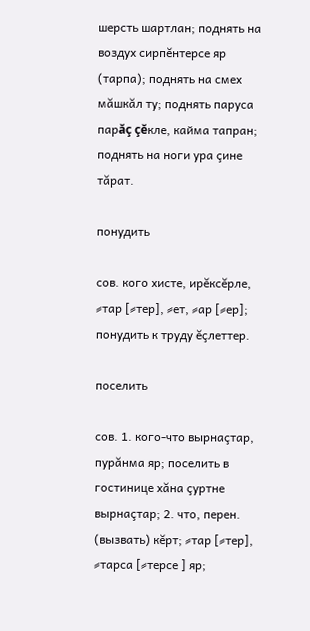шерсть шартлан; поднять на воздух сирпĕнтерсе яр (тарпа); поднять на смех мăшкăл ту; поднять паруса парăç çĕкле, кайма тапран; поднять на ноги ура çине тăрат.

понудить

сов. кого хисте, ирĕксĕрле, ⸗тар [⸗тер], ⸗ет, ⸗ар [⸗ер]; понудить к труду ĕçлеттер.

поселить

сов. 1. кого-что вырнаçтар, пурăнма яр; поселить в гостинице хăна çуртне вырнаçтар; 2. что, перен. (вызвать) кĕрт; ⸗тар [⸗тер], ⸗тарса [⸗терсе ] яр;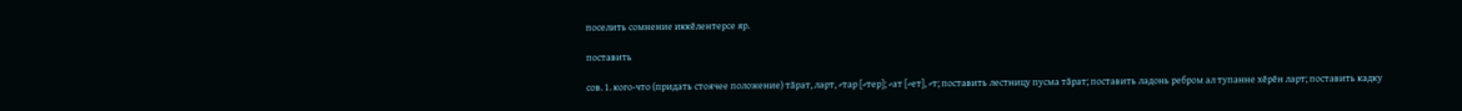поселить сомнение иккĕлентерсе яр.

поставить

сов. 1. кого-что (придать стоячее положение) тăрат, ларт, ⸗тар [⸗тер]; ⸗ат [⸗ет], ⸗т; поставить лестницу пусма тăрат; поставить ладонь ребром ал тупанне хĕрĕн ларт; поставить кадку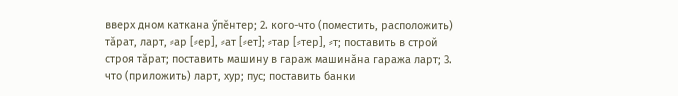вверх дном каткана ӳпĕнтер; 2. кого-что (поместить, расположить) тăрат, ларт, ⸗ар [⸗ер], ⸗ат [⸗ет]; ⸗тар [⸗тер], ⸗т; поставить в строй строя тăрат; поставить машину в гараж машинăна гаража ларт; 3. что (приложить) ларт, хур; пус; поставить банки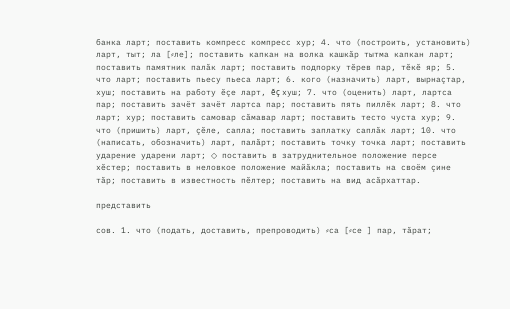банка ларт; поставить компресс компресс хур; 4. что (построить, установить) ларт, тыт; ла [⸗ле]; поставить капкан на волка кашкăр тытма капкан ларт; поставить памятник палăк ларт; поставить подпорку тĕрев пар, тĕкĕ яр; 5. что ларт; поставить пьесу пьеса ларт; 6. кого (назначить) ларт, вырнаçтар, хуш; поставить на работу ĕçе ларт, ĕç хуш; 7. что (оценить) ларт, лартса пар; поставить зачёт зачёт лартса пар; поставить пять пиллĕк ларт; 8. что ларт; хур; поставить самовар сăмавар ларт; поставить тесто чуста хур; 9. что (пришить) ларт, çĕле, сапла; поставить заплатку саплăк ларт; 10. что (написать, обозначить) ларт, палăрт; поставить точку точка ларт; поставить ударение ударени ларт; ◇ поставить в затруднительное положение персе хĕстер; поставить в неловкое положение майăкла; поставить на своём çине тăр; поставить в известность пĕлтер; поставить на вид асăрхаттар.

представить

сов. 1. что (подать, доставить, препроводить) ⸗са [⸗се ] пар, тăрат;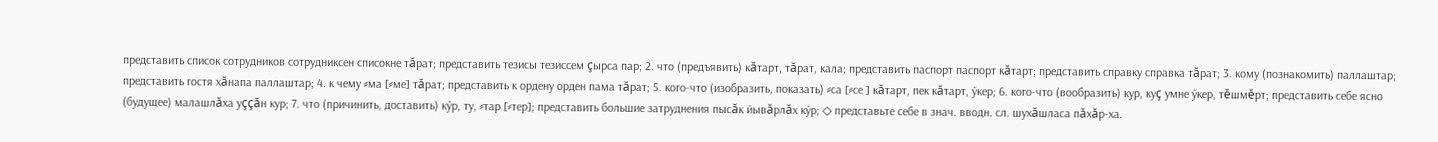представить список сотрудников сотрудниксен списокне тăрат; представить тезисы тезиссем çырса пар; 2. что (предъявить) кăтарт, тăрат, кала; представить паспорт паспорт кăтарт; представить справку справка тăрат; 3. кому (познакомить) паллаштар; представить гостя хăнапа паллаштар; 4. к чему ⸗ма [⸗ме] тăрат; представить к ордену орден пама тăрат; 5. кого-что (изобразить, показать) ⸗са [⸗се ] кăтарт, пек кăтарт, ӳкер; 6. кого-что (вообразить) кур, куç умне ӳкер, тĕшмĕрт; представить себе ясно (будущее) малашлăха уççăн кур; 7. что (причинить, доставить) кӳр, ту, ⸗тар [⸗тер]; представить большие затруднения пысăк йывăрлăх кӳр; ◇ представьте себе в знач. вводн. сл. шухăшласа пăхăр-ха.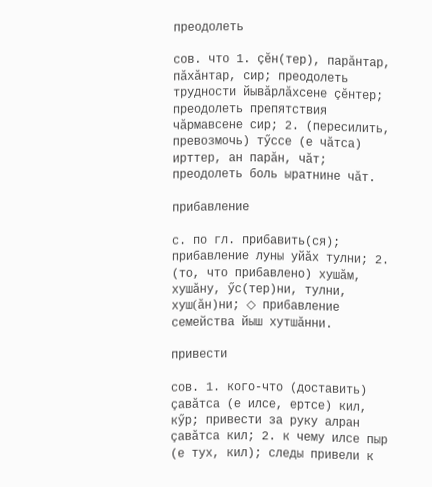преодолеть

сов. что 1. çĕн(тер), парăнтар, пăхăнтар, сир; преодолеть трудности йывăрлăхсене çĕнтер; преодолеть препятствия чăрмавсене сир; 2. (пересилить, превозмочь) тӳссе (е чăтса) ирттер, ан парăн, чăт; преодолеть боль ыратнине чăт.

прибавление

с. по гл. прибавить(ся); прибавление луны уйăх тулни; 2. (то, что прибавлено) хушăм, хушăну, ӳс(тер)ни, тулни, хуш(ăн)ни; ◇ прибавление семейства йыш хутшăнни.

привести

сов. 1. кого-что (доставить) çавăтса (е илсе, ертсе) кил, кӳр; привести за руку алран çавăтса кил; 2. к чему илсе пыр (е тух, кил); следы привели к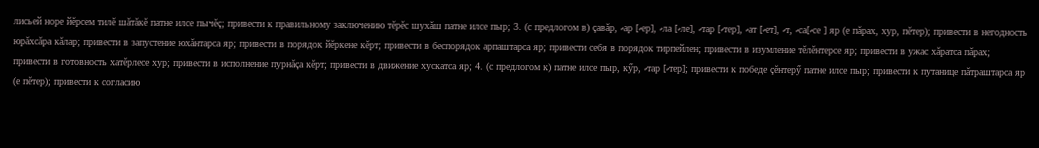лисьей норе йĕрсем тилĕ шăтăкĕ патне илсе пычĕç; привести к правильному заключению тĕрĕс шухăш патне илсе пыр; 3. (с предлогом в) çавăр, ⸗ар [⸗ер], ⸗ла [⸗ле], ⸗тар [⸗тер], ⸗ат [⸗ет], ⸗т, ⸗са[⸗се ] яр (е пăрах, хур, пĕтер); привести в негодность юрăхсăра кăлар; привести в запустение юхăнтарса яр; привести в порядок йĕркене кĕрт; привести в беспорядок арпаштарса яр; привести себя в порядок тирпейлен; привести в изумление тĕлĕнтерсе яр; привести в ужас хăратса пăрах; привести в готовность хатĕрлесе хур; привести в исполнение пурнăçа кĕрт; привести в движение хускатса яр; 4. (с предлогом к) патне илсе пыр, кӳр, ⸗тар [⸗тер]; привести к победе çĕнтерӳ патне илсе пыр; привести к путанице пăтраштарса яр (е пĕтер); привести к согласию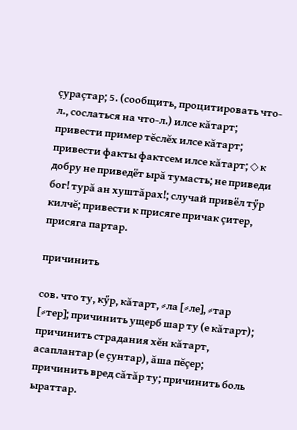çураçтар; 5. (сообщить, процитировать что-л., сослаться на что-л.) илсе кăтарт; привести пример тĕслĕх илсе кăтарт; привести факты фактсем илсе кăтарт; ◇ к добру не приведёт ырă тумасть; не приведи бог! турă ан хуштăрах!; случай привёл тӳр килчĕ; привести к присяге причак çитер, присяга партар.

причинить

сов. что ту, кӳр, кăтарт, ⸗ла [⸗ле], ⸗тар [⸗тер]; причинить ущерб шар ту (е кăтарт); причинить страдания хĕн кăтарт, асаплантар (е çунтар), ăша пĕçер; причинить вред сăтăр ту; причинить боль ыраттар.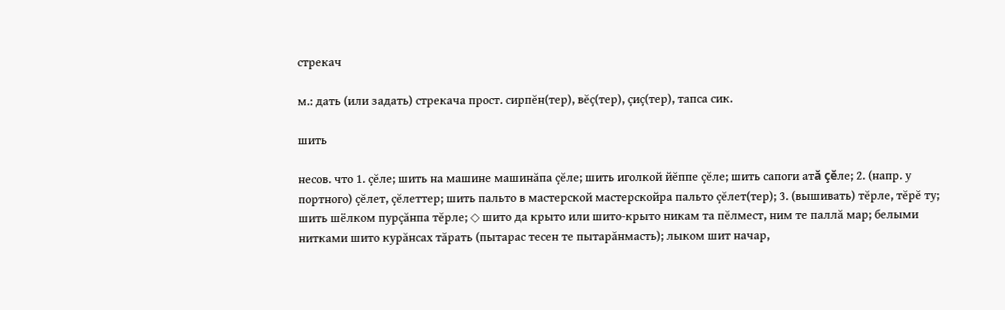стрекач

м.: дать (или задать) стрекача прост. сирпĕн(тер), вĕç(тер), çиç(тер), тапса сик.

шить

несов. что 1. çĕле; шить на машине машинăпа çĕле; шить иголкой йĕппе çĕле; шить сапоги атă çĕле; 2. (напр. у портного) çĕлет, çĕлеттер; шить пальто в мастерской мастерскойра пальто çĕлет(тер); 3. (вышивать) тĕрле, тĕрĕ ту; шить шёлком пурçăнпа тĕрле; ◇ шито да крыто или шито-крыто никам та пĕлмест, ним те паллă мар; белыми нитками шито курăнсах тăрать (пытарас тесен те пытарăнмасть); лыком шит начар,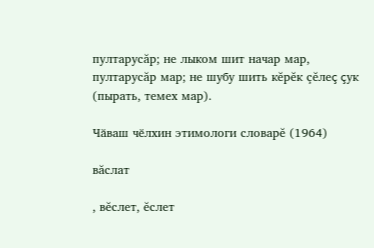пултарусăр; не лыком шит начар мар, пултарусăр мар; не шубу шить кĕрĕк çĕлеç çук (пырать, темех мар).

Чӑваш чӗлхин этимологи словарĕ (1964)

вăслат

, вĕслет, ĕслет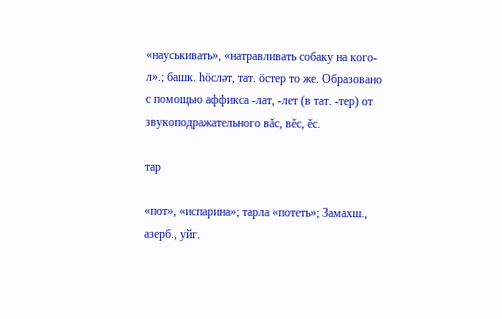«науськивать», «натравливать собаку на кого-л».; башк. hӧсләт, тат. ӧстер то же. Образовано с помощью аффикса -лат, -лет (в тат. -тер) от звукоподражательного вăс, вĕс, ĕс.

тар

«пот», «испарина»; тарла «потеть»; Замахш., азерб., уйг.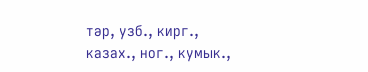тәр, узб., кирг., казах., ног., кумык.,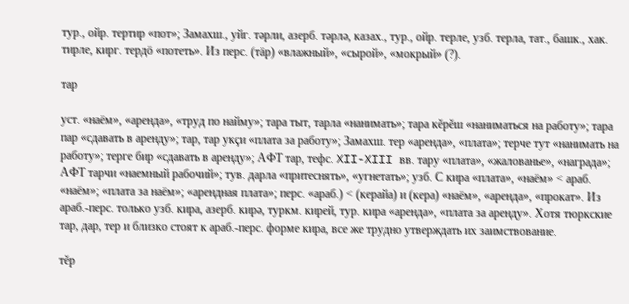тур., ойр. тертир «пот»; Замахш., уйг. тәрли, азерб. тәрлә, казах., тур., ойр. терле, узб. терла, тат., башк., хак. тирле, кирг. тердӧ «потеть». Из перс. (тӓр) «влажный», «сырой», «мокрый» (?).

тар

уст. «наём», «аренда», «труд по найму»; тара тыт, тарла «нанимать»; тара кĕрĕш «наниматься на работу»; тара пар «сдавать в аренду»; тар, тар укçи «плата за работу»; Замахш. тер «аренда», «плата»; терче тут «нанимать на работу»; терге бир «сдавать в аренду»; АФТ тар, тефс. XII-XIII вв. тару «плата», «жалованье», «награда»; АФТ тарчи «наемный рабочий»; тув. дарла «притеснять», «угнетать»; узб. С кира «плата», «наём» < араб. «наём»; «плата за наём»; «арендная плата»; перс. «араб.) < (керайа) и (кера) «наём», «аренда», «прокат». Из араб.-перс. только узб. кира, азерб. кирә, туркм. кирей, тур. кира «аренда», «плата за аренду». Хотя тюркские тар, дар, тер и близко стоят к араб.-перс. форме кира, все же трудно утверждать их заимствование.

тĕр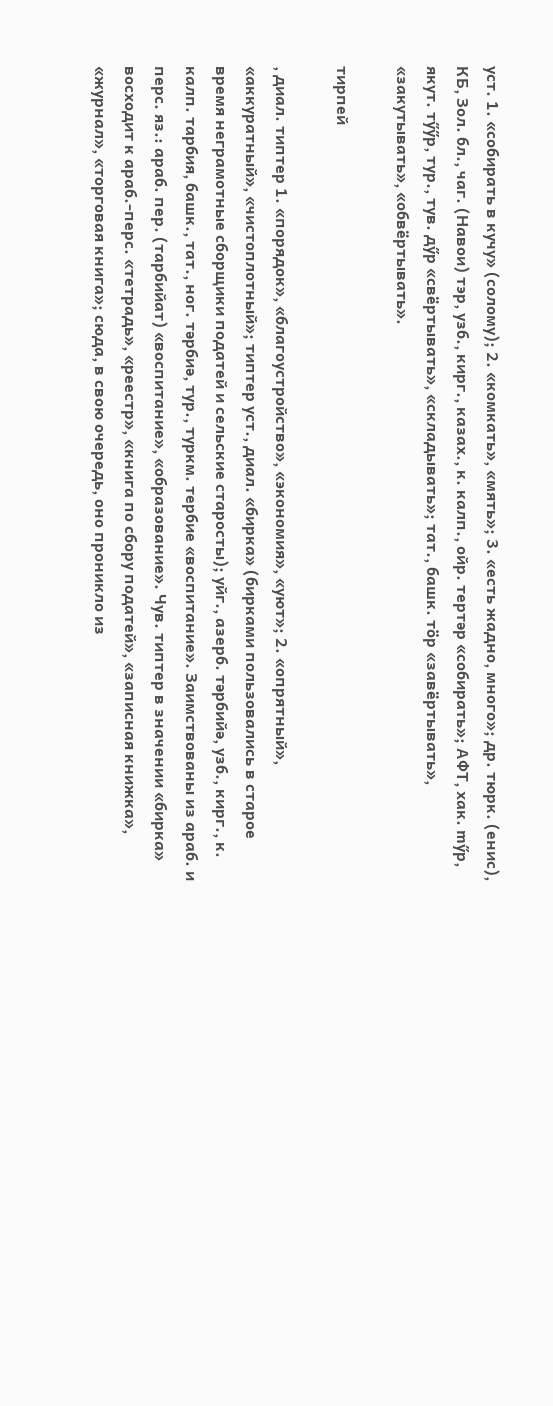уст. 1. «собирать в кучу» (солому); 2. «комкать», «мять»; 3. «есть жадно, много»; др. тюрк. (енис), КБ, Зол. бл., чаг. (Навои) тэр, узб., кирг., казах., к. калп., ойр. тертәр «собирать»; АФТ, хак. mӳp, якут. тӳӳр, тур., тув. дӳр «свёртывать», «складывать»; тат., башк. тӧр «завёртывать», «закутывать», «обвёртывать».

тирпей

, диал. типтер 1. «порядок», «благоустройство», «экономия», «уют»; 2. «опрятный», «аккуратный», «чистоплотный»; типтер уст., диал. «бирка» (бирками пользовались в старое время неграмотные сборщики податей и сельские старосты); уйг., азерб. тәрбийә, узб., кирг., к. калп. тарбия, башк., тат., ног. тәрбиә, тур., туркм. тербие «воспитание». Заимствованы из араб. и перс. яз.: араб. пер. (тарбийат) «воспитание», «образование». Чув. типтер в значении «бирка» восходит к араб.-перс. «тетрадь», «реестр», «книга по сбору податей», «записная книжка», «журнал», «торговая книга»; сюда, в свою очередь, оно проникло из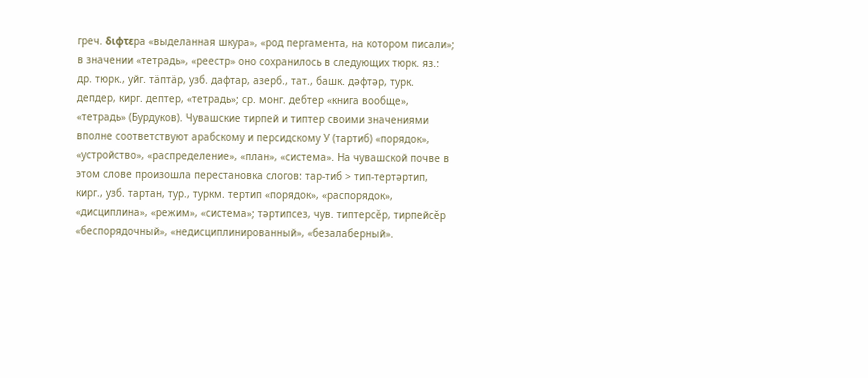греч. διφτεра «выделанная шкура», «род пергамента, на котором писали»; в значении «тетрадь», «реестр» оно сохранилось в следующих тюрк. яз.: др. тюрк., уйг. тӓптӓр, узб. дафтар, азерб., тат., башк. дәфтәр, турк. депдер, кирг. дептер, «тетрадь»; ср. монг. дебтер «книга вообще», «тетрадь» (Бурдуков). Чувашские тирпей и типтер своими значениями вполне соответствуют арабскому и персидскому У (тартиб) «порядок», «устройство», «распределение», «план», «система». На чувашской почве в этом слове произошла перестановка слогов: тар-тиб > тип-тертәртип, кирг., узб. тартан, тур., туркм. тертип «порядок», «распорядок», «дисциплина», «режим», «система»; тәртипсез, чув. типтерсĕр, тирпейсĕр «беспорядочный», «недисциплинированный», «безалаберный».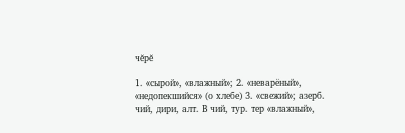чĕрĕ

1. «сырой», «влажный»; 2. «неварёный», «недопекшийся» (о хлебе) 3. «свежий»; азерб. чий, дири, алт. В чий, тур. тер «влажный»,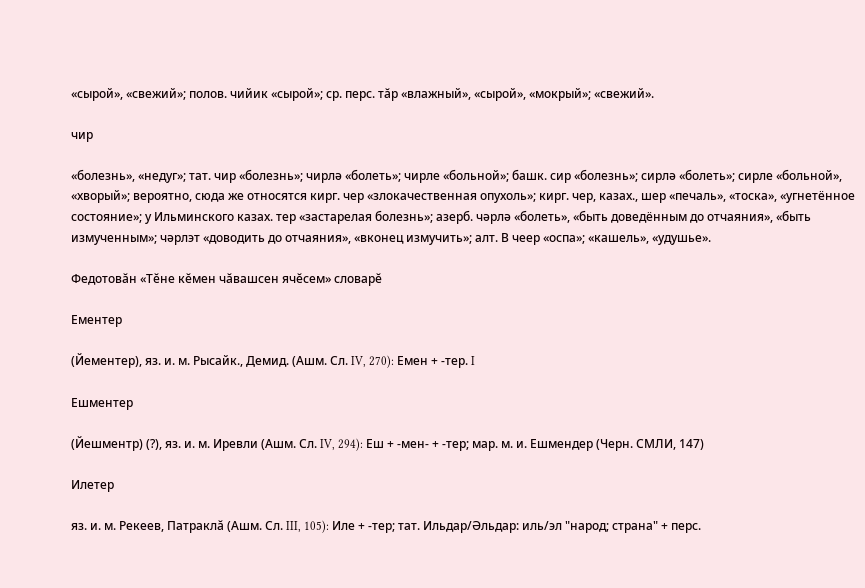«сырой», «свежий»; полов. чийик «сырой»; ср. перс. тăр «влажный», «сырой», «мокрый»; «свежий».

чир

«болезнь», «недуг»; тат. чир «болезнь»; чирлә «болеть»; чирле «больной»; башк. сир «болезнь»; сирлә «болеть»; сирле «больной», «хворый»; вероятно, сюда же относятся кирг. чер «злокачественная опухоль»; кирг. чер, казах., шер «печаль», «тоска», «угнетённое состояние»; у Ильминского казах. тер «застарелая болезнь»; азерб. чәрлә «болеть», «быть доведённым до отчаяния», «быть измученным»; чәрлэт «доводить до отчаяния», «вконец измучить»; алт. В чеер «оспа»; «кашель», «удушье».

Федотовăн «Тĕне кĕмен чăвашсен ячĕсем» словарĕ

Ементер

(Йементер), яз. и. м. Рысайк., Демид. (Ашм. Сл. IV, 270): Емен + -тер. I

Ешментер

(Йешментр) (?), яз. и. м. Иревли (Ашм. Сл. IV, 294): Еш + -мен- + -тер; мар. м. и. Ешмендер (Черн. СМЛИ, 147)

Илетер

яз. и. м. Рекеев, Патраклă (Ашм. Сл. III, 105): Иле + -тер; тат. Ильдар/Әльдар: иль/эл "народ; страна" + перс.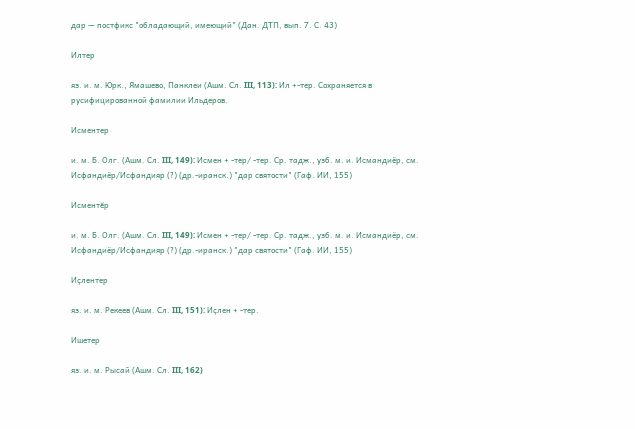дар — постфикс "обладающий, имеющий" (Дан. ДТП, вып. 7. С. 43)

Илтер

яз. и. м. Юрк., Ямашево, Панклеи (Ашм. Сл. III, 113): Ил +-тер. Сохраняется в русифицированной фамилии Ильдеров.

Исментер

и. м. Б. Олг. (Ашм. Сл. III, 149): Исмен + -тер/ -тер. Ср. тадж., узб. м. и. Исмандиёр, см. Исфандиёр/Исфандияр (?) (др.-иранск.) "дар святости" (Гаф. ИИ, 155)

Исментĕр

и. м. Б. Олг. (Ашм. Сл. III, 149): Исмен + -тер/ -тер. Ср. тадж., узб. м. и. Исмандиёр, см. Исфандиёр/Исфандияр (?) (др.-иранск.) "дар святости" (Гаф. ИИ, 155)

Иçлентер

яз. и. м. Рекеев (Ашм. Сл. III, 151): Иçлен + -тер.

Ишетер

яз. и. м. Рысай (Ашм. Сл. III, 162)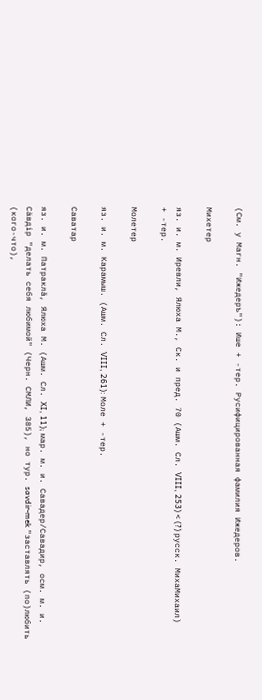(См. у Магн. "Ижедеръ"): Ише + -тер. Русифицированная фамилия Ижедеров.

Михетер

яз. и. м. Иревли, Ялюха М., Ск. и пред. 70 (Ашм. Сл. VIII, 253) < (?) русск. МихаМихаил) + -тер.

Молетер

яз. и. м. Карамыш. (Ашм. Сл. VIII, 261): Моле + -тер.

Саватар

яз. и. м. Патраклă, Ялюха М. (Ашм. Сл. XI, 11); мар. м. и. Савадер/Савадир, осм. м. и. Сäвдiр "делать себя любимой" (Черн. СМЛИ, 385), но тур. savdir-mek "заставлять (по)любить (кого-что),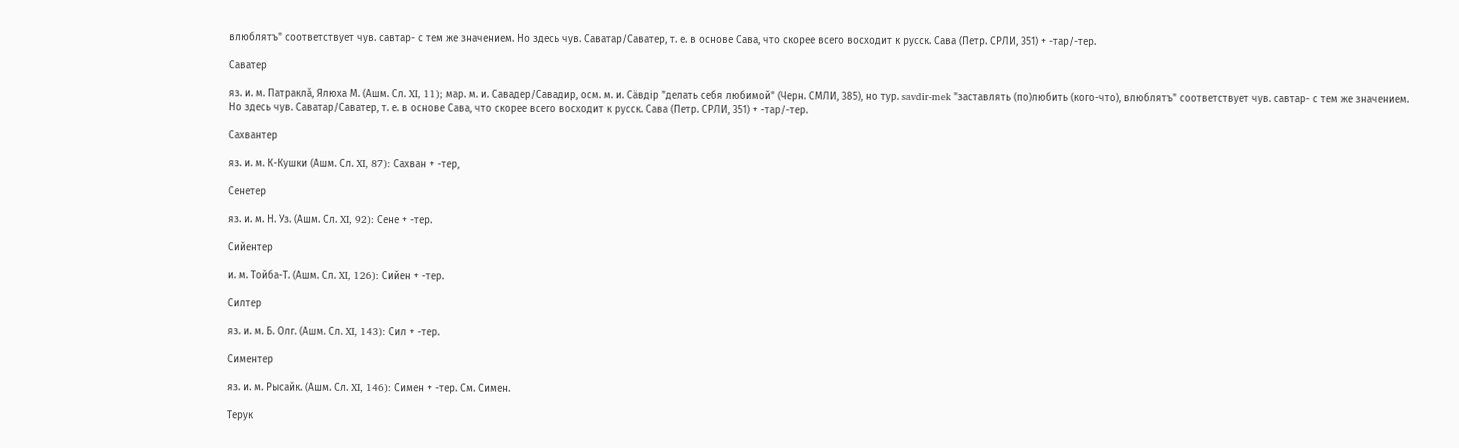влюблятъ" соответствует чув. савтар- с тем же значением. Но здесь чув. Саватар/Саватер, т. е. в основе Сава, что скорее всего восходит к русск. Сава (Петр. СРЛИ, 351) + -тар/-тер.

Саватер

яз. и. м. Патраклă, Ялюха М. (Ашм. Сл. XI, 11); мар. м. и. Савадер/Савадир, осм. м. и. Сäвдiр "делать себя любимой" (Черн. СМЛИ, 385), но тур. savdir-mek "заставлять (по)любить (кого-что), влюблятъ" соответствует чув. савтар- с тем же значением. Но здесь чув. Саватар/Саватер, т. е. в основе Сава, что скорее всего восходит к русск. Сава (Петр. СРЛИ, 351) + -тар/-тер.

Сахвантер

яз. и. м. К-Кушки (Ашм. Сл. XI, 87): Сахван + -тер,

Сенетер

яз. и. м. Н. Уз. (Ашм. Сл. XI, 92): Сене + -тер.

Сийентер

и. м. Тойба-Т. (Ашм. Сл. XI, 126): Сийен + -тер.

Силтер

яз. и. м. Б. Олг. (Ашм. Сл. XI, 143): Сил + -тер.

Симентер

яз. и. м. Рысайк. (Ашм. Сл. XI, 146): Симен + -тер. См. Симен.

Терук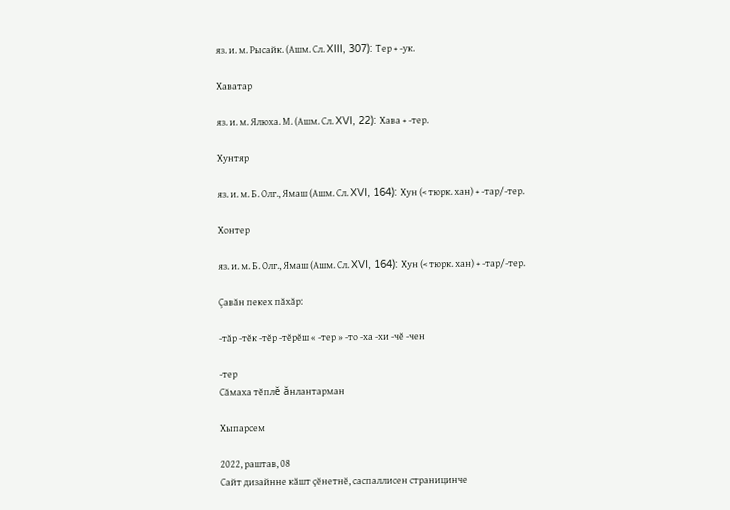яз. и. м. Рысайк. (Ашм. Сл. XIII, 307): Тер + -ук.

Хаватар

яз. и. м. Ялюха. М. (Ашм. Сл. XVI, 22): Хава + -тер.

Хунтяр

яз. и. м. Б. Олг., Ямаш (Ашм. Сл. XVI, 164): Хун (< тюрк. хан) + -тар/-тер.

Хонтер

яз. и. м. Б. Олг., Ямаш (Ашм. Сл. XVI, 164): Хун (< тюрк. хан) + -тар/-тер.

Çавăн пекех пăхăр:

-тăр -тĕк -тĕр -тĕрĕш « -тер » -то -ха -хи -чĕ -чен

-тер
Сăмаха тĕплĕ ăнлантарман

Хыпарсем

2022, раштав, 08
Сайт дизайнне кӑшт ҫӗнетнӗ, саспаллисен страницинче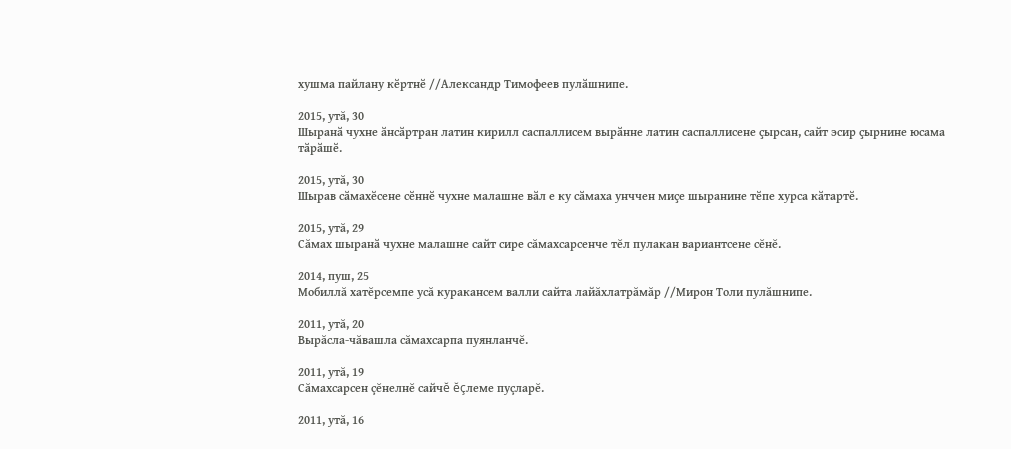хушма пайлану кӗртнӗ //Александр Тимофеев пулӑшнипе.

2015, утă, 30
Шыранӑ чухне ӑнсӑртран латин кирилл саспаллисем вырӑнне латин саспаллисене ҫырсан, сайт эсир ҫырнине юсама тӑрӑшӗ.

2015, утă, 30
Шырав сӑмахӗсене сӗннӗ чухне малашне вӑл е ку сӑмаха унччен миҫе шыранине тӗпе хурса кӑтартӗ.

2015, утă, 29
Сăмах шыранӑ чухне малашне сайт сире сăмахсарсенче тĕл пулакан вариантсене сĕнĕ.

2014, пуш, 25
Мобиллă хатĕрсемпе усă куракансем валли сайта лайăхлатрăмăр //Мирон Толи пулăшнипе.

2011, утă, 20
Вырăсла-чăвашла сăмахсарпа пуянланчĕ.

2011, утă, 19
Сăмахсарсен çĕнелнĕ сайчĕ ĕçлеме пуçларĕ.

2011, утă, 16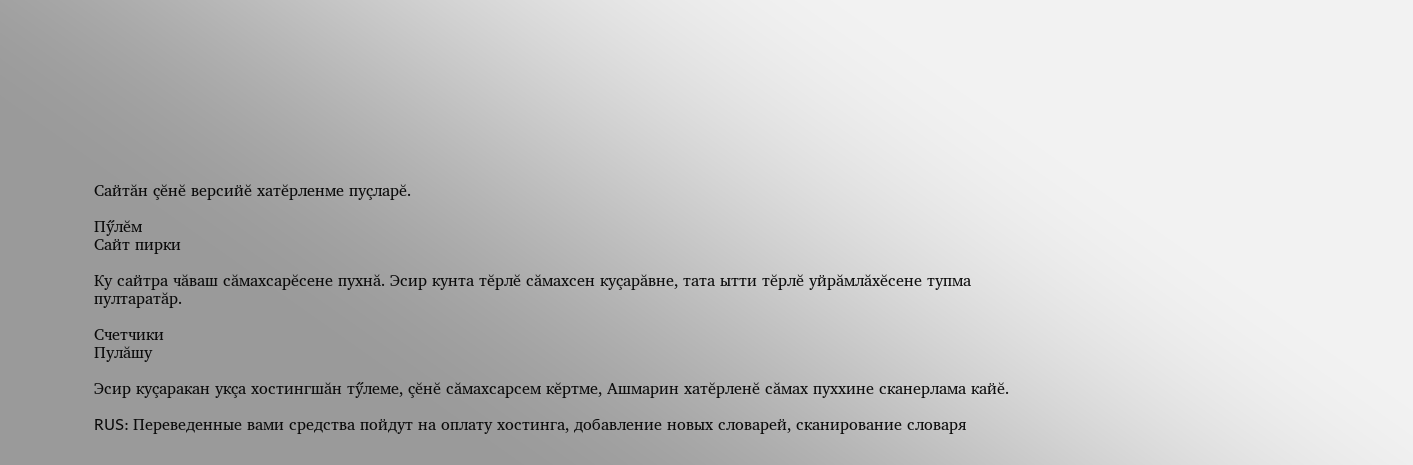Сайтăн çĕнĕ версийĕ хатĕрленме пуçларĕ.

Пӳлĕм
Сайт пирки

Ку сайтра чăваш сăмахсарĕсене пухнă. Эсир кунта тĕрлĕ сăмахсен куçарăвне, тата ытти тĕрлĕ уйрăмлăхĕсене тупма пултаратăр.

Счетчики
Пулăшу

Эсир куçаракан укçа хостингшăн тӳлеме, çĕнĕ сăмахсарсем кĕртме, Ашмарин хатĕрленĕ сăмах пуххине сканерлама кайĕ.

RUS: Переведенные вами средства пойдут на оплату хостинга, добавление новых словарей, сканирование словаря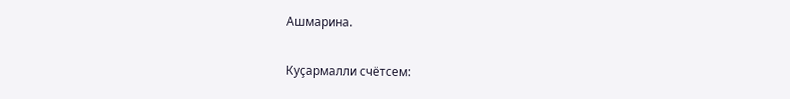Ашмарина.

Куçармалли счётсем: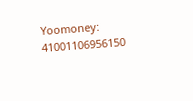Yoomoney: 41001106956150